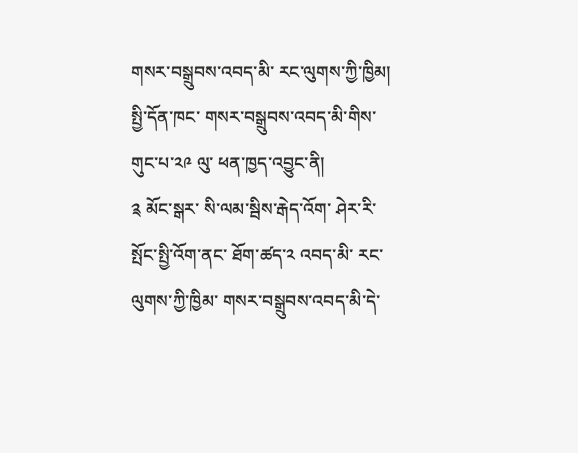གསར་བསྒྲུབས་འབད་མི་ རང་ལུགས་ཀྱི་ཁྱིམ།
སྤྱི་དོན་ཁང་ གསར་བསྒྲུབས་འབད་མི་གིས་ གུང་པ་༢༩ ལུ་ ཕན་ཁྱད་འབྱུང་ནི།
༉ མོང་སྒར་ སི་ལམ་སྦིས་རྒེད་འོག་ ཤེར་རི་སྤོང་སྤྱི་འོག་ནང་ ཐོག་ཚད་༢ འབད་མི་ རང་ལུགས་ཀྱི་ཁྱིམ་ གསར་བསྒྲུབས་འབད་མི་དེ་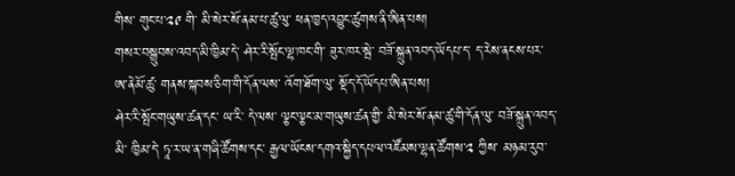གིས་ གུང་པ་༢༩ གི་ མི་སེར་སོ་ནམ་པ་ཚུ་ལུ་ ཕན་ཁྱད་འབྱུང་ཚུགས་ནི་ཨིན་པས།
གསར་བསྒྲུབས་འབད་མི་ཁྱིམ་དེ་ ཤེར་རི་སྤོང་ལྷ་ཁང་གི་ ཟུར་ཁར་སྦེ་ བཟོ་སྐྲུན་འབད་ཡོདཔ་ད་ ད་རེས་ནངས་པར་ ཨ་ནེམོ་ཚུ་ གནས་སྐབས་ཅིག་གི་དོན་ལས་ འོག་ཐོག་ལུ་ སྡོད་དོ་ཡོདཔ་ཨིན་པས།
ཤེར་རི་སྤོང་གཡུས་ཚན་དང་ ཡ་རི་ དེ་ལས་ ལྕང་ལྕང་མ་གཡུས་ཚན་གྱི་ མི་སེར་སོ་ནམ་ཚུ་གི་དོན་ལུ་ བཟོ་སྐྲུན་འབད་མི་ ཁྱིམ་དེ་ ཏཱ་ར་ཡ་ན་གཞི་ཚོགས་དང་ རྒྱལ་ཡོངས་དགའ་སྐྱིད་དཔལ་འཛོམས་ལྷན་ཚོགས་༢ ཀྱིས་ མཉམ་རུབ་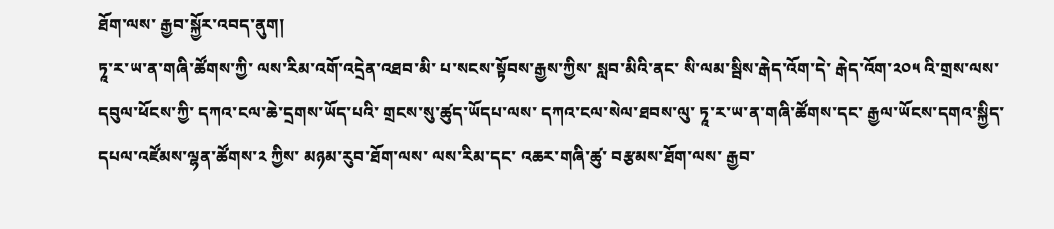ཐོག་ལས་ རྒྱབ་སྐྱོར་འབད་ནུག།
ཏཱ་ར་ཡ་ན་གཞི་ཚོགས་ཀྱི་ ལས་རིམ་འགོ་འདྲེན་འཐབ་མི་ པ་སངས་སྟོབས་རྒྱས་ཀྱིས་ སླབ་མིའི་ནང་ སི་ལམ་སྦིས་རྒེད་འོག་དེ་ རྒེད་འོག་༢༠༥ འི་གྲས་ལས་ དབུལ་ཕོངས་ཀྱི་ དཀའ་ངལ་ཆེ་དྲགས་ཡོད་པའི་ གྲངས་སུ་ཚུད་ཡོདཔ་ལས་ དཀའ་ངལ་སེལ་ཐབས་ལུ་ ཏཱ་ར་ཡ་ན་གཞི་ཚོགས་དང་ རྒྱལ་ཡོངས་དགའ་སྐྱིད་དཔལ་འཛོམས་ལྷན་ཚོགས་༢ ཀྱིས་ མཉམ་རུབ་ཐོག་ལས་ ལས་རིམ་དང་ འཆར་གཞི་ཚུ་ བརྩམས་ཐོག་ལས་ རྒྱབ་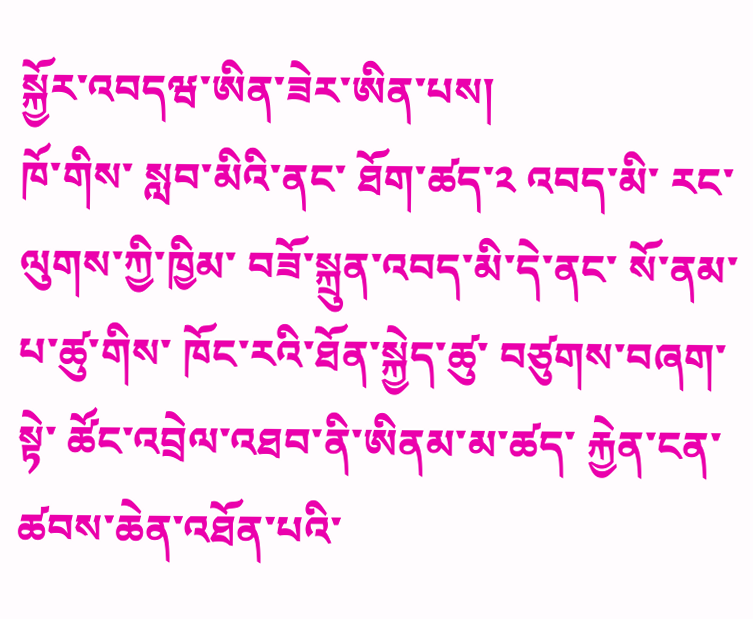སྐྱོར་འབདཝ་ཨིན་ཟེར་ཨིན་པས།
ཁོ་གིས་ སླབ་མིའི་ནང་ ཐོག་ཚད་༢ འབད་མི་ རང་ལུགས་ཀྱི་ཁྱིམ་ བཟོ་སྐྲུན་འབད་མི་དེ་ནང་ སོ་ནམ་པ་ཚུ་གིས་ ཁོང་རའི་ཐོན་སྐྱེད་ཚུ་ བཙུགས་བཞག་སྟེ་ ཚོང་འབྲེལ་འཐབ་ནི་ཨིནམ་མ་ཚད་ རྐྱེན་ངན་ཚབས་ཆེན་འཐོན་པའི་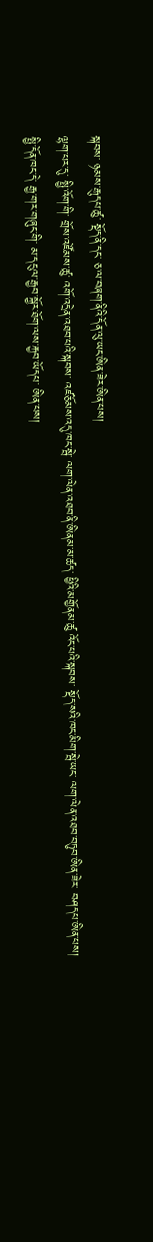སྐབས་ ཉམས་རྒུདཔ་ཚུ་ སྡོད་ནི་དང་ ཅ་ལ་བཞག་ནིའི་དོན་ལུ་ཡང་ཨིན་ཟེར་ཨིན་པས།
ལྷག་པར་དུ་ སྤྱི་འོག་གི་ གྲོས་འཛོམས་ཚུ་ འགོ་འདྲེན་འཐབ་པའི་སྐབས་ འཛཅོམས་འདུ་ཁང་སྦེ་ ལག་ལེན་འཐབ་ནི་ཨིནམ་མ་ཚད་ ཕྱིའི་མགྱོནམ་ཚུ འོང་པའི་སྐབས་ སྡོད་སའི་ཁང་མིག་སྦེ་ཡང་ ལག་ལེན་འཐབ་བཏུབ་ཨིན་ཟེར་ བཤདཔ་ཨིན་པས།
སྤྱི་དོན་ཁང་དེ་ རྒྱ་གར་གཞུང་གི་ མ་དངུལ་རྒྱབ་སྐྱོར་ཐོག་ལས་རྐྱབ་ཡོདཔ་ ཨིན་པས།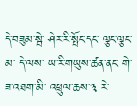དེ་བཟུམ་སྦེ་ ཤེར་རི་སྤོང་དང་ ལྕང་ལྕང་མ་ དེ་ལས་ ཡ་རི་གཡུས་ཚན་ནང་ གེ་ཟ་འཐག་མི་ འཕྲུལ་ཆས་༣ རེ་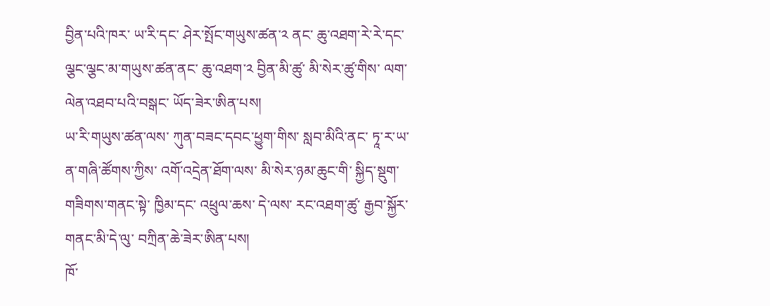བྱིན་པའི་ཁར་ ཡ་རི་དང་ ཤེར་སྤོང་གཡུས་ཚན་༢ ནང་ ཆུ་འཐག་རེ་རེ་དང་ ལྕང་ལྕང་མ་གཡུས་ཚན་ནང་ ཆུ་འཐག་༢ བྱིན་མི་ཚུ་ མི་སེར་ཚུ་གིས་ ལག་ལེན་འཐབ་པའི་བསྒང་ ཡོད་ཟེར་ཨིན་པས།
ཡ་རི་གཡུས་ཚན་ལས་ ཀུན་བཟང་དབང་ཕྱུག་གིས་ སླབ་མིའི་ནང་ ཏཱ་ར་ཡ་ན་གཞི་ཚོགས་ཀྱིས་ འགོ་འདྲེན་ཐོག་ལས་ མི་སེར་ཉམ་ཆུང་གི་ སྐྱིད་སྡུག་ གཟིགས་གནང་སྟེ་ ཁྱིམ་དང་ འཕྲུལ་ཆས་ དེ་ལས་ རང་འཐག་ཚུ་ རྒྱབ་སྐྱོར་གནང་མི་དེ་ལུ་ བཀྲིན་ཆེ་ཟེར་ཨིན་པས།
ཁོ་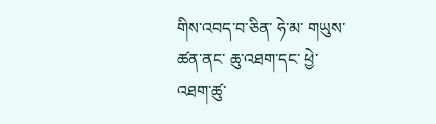གིས་འབད་བ་ཅིན་ ཧེ་མ་ གཡུས་ཚན་ནང་ ཆུ་འཐག་དང་ ཕྱེ་འཐག་ཚུ་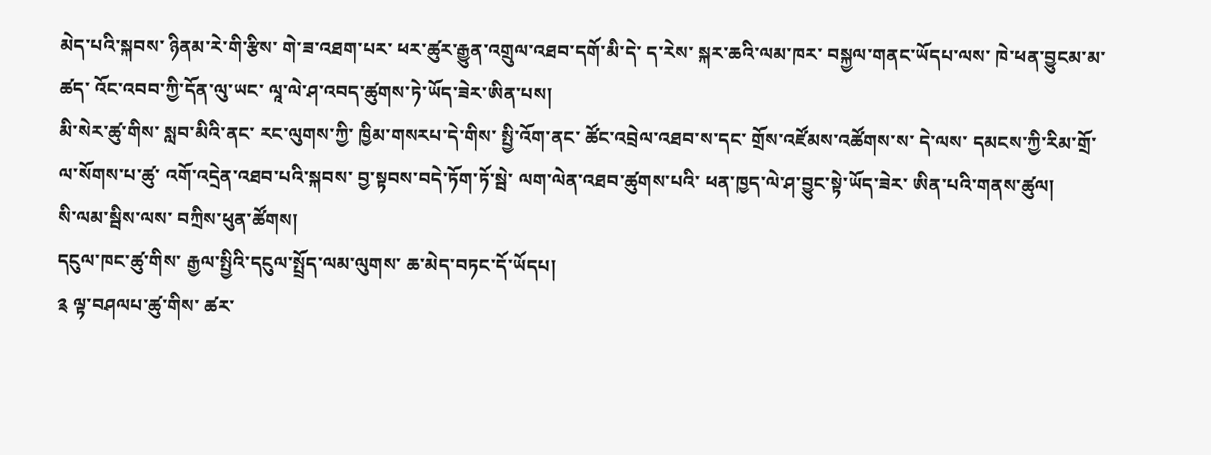མེད་པའི་སྐབས་ ཉིནམ་རེ་གི་རྩིས་ གེ་ཟ་འཐག་པར་ ཕར་ཚུར་རྒྱུན་འགྲུལ་འཐབ་དགོ་མི་དེ་ ད་རེས་ སྐར་ཆའི་ལམ་ཁར་ བསྐྱལ་གནང་ཡོདཔ་ལས་ ཁེ་ཕན་བྱུངམ་མ་ཚད་ འོང་འབབ་ཀྱི་དོན་ལུ་ཡང་ ལཱ་ལེ་ཤ་འབད་ཚུགས་ཏེ་ཡོད་ཟེར་ཨིན་པས།
མི་སེར་ཚུ་གིས་ སླབ་མིའི་ནང་ རང་ལུགས་ཀྱི་ ཁྱིམ་གསརཔ་དེ་གིས་ སྤྱི་འོག་ནང་ ཚོང་འབྲེལ་འཐབ་ས་དང་ གྲོས་འཛོམས་འཚོགས་ས་ དེ་ལས་ དམངས་ཀྱི་རིམ་གྲོ་ལ་སོགས་པ་ཚུ་ འགོ་འདྲེན་འཐབ་པའི་སྐབས་ བྱ་སྟབས་བདེ་ཏོག་ཏོ་སྦེ་ ལག་ལེན་འཐབ་ཚུགས་པའི་ ཕན་ཁྱད་ལེ་ཤ་བྱུང་སྟེ་ཡོད་ཟེར་ ཨིན་པའི་གནས་ཚུལ།
སི་ལམ་སྦིས་ལས་ བཀྲིས་ཕུན་ཚོགས།
དངུལ་ཁང་ཚུ་གིས་ རྒྱལ་སྤྱིའི་དངུལ་སྤྲོད་ལམ་ལུགས་ ཆ་མེད་བཏང་དོ་ཡོདཔ།
༉ ལྟ་བཤལཔ་ཚུ་གིས་ ཚར་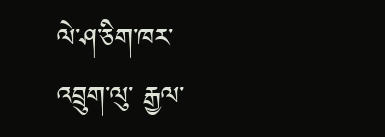ལེ་ཤ་ཅིག་ཁར་ འབྲུག་ལུ་ རྒྱལ་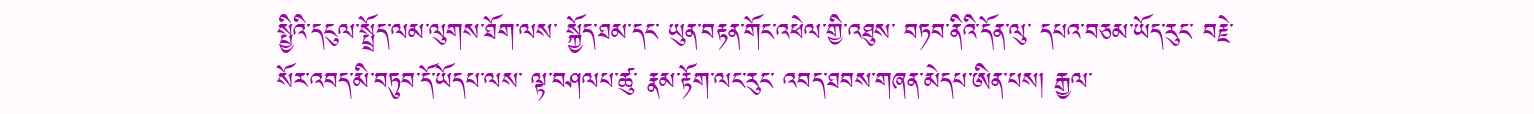སྤྱིའི་དངུལ་སྤྲོད་ལམ་ལུགས་ཐོག་ལས་ སྐྱོད་ཐམ་དང་ ཡུན་བརྟན་གོང་འཕེལ་གྱི་འཐུས་ བཏབ་ནིའི་དོན་ལུ་ དཔའ་བཅམ་ཡོད་རུང་ བརྗེ་སོར་འབད་མི་བཏུབ་དོ་ཡོདཔ་ལས་ ལྟ་བཤལཔ་ཚུ་ རྣམ་རྟོག་ལང་རུང་ འབད་ཐབས་གཞན་མེདཔ་ཨིན་པས། རྒྱལ་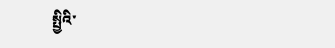སྤྱིའི་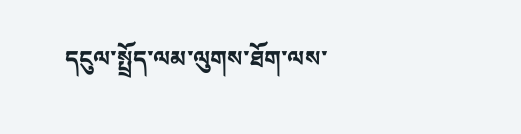དངུལ་སྤྲོད་ལམ་ལུགས་ཐོག་ལས་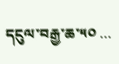དངུལ་བརྒྱ་ཆ་༥༠ …